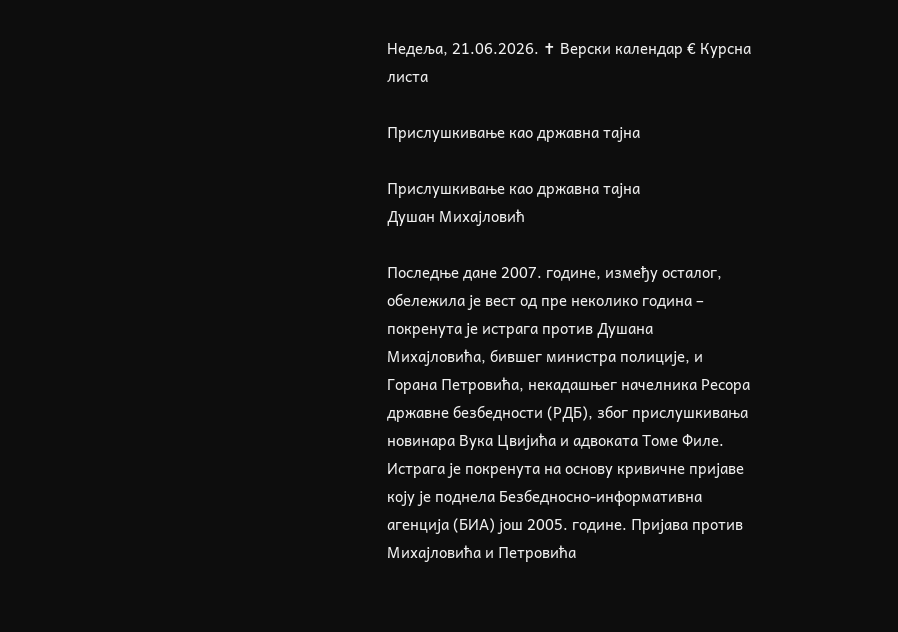Недеља, 21.06.2026. ✝ Верски календар € Курсна листа

Прислушкивање као државна тајна

Прислушкивање као државна тајна
Душан Михајловић

Последње дане 2007. године, између осталог, обележила је вест од пре неколико година – покренута је истрага против Душана Михајловића, бившег министра полиције, и Горана Петровића, некадашњег начелника Ресора државне безбедности (РДБ), због прислушкивања новинара Вука Цвијића и адвоката Томе Филе. Истрага је покренута на основу кривичне пријаве коју је поднела Безбедносно-информативна агенција (БИА) још 2005. године. Пријава против Михајловића и Петровића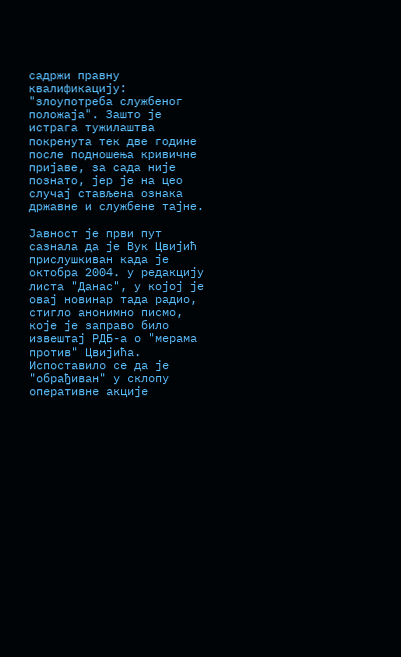садржи правну квалификацију: "злоупотреба службеног положаја". Зашто је истрага тужилаштва покренута тек две године после подношења кривичне пријаве, за сада није познато, јер је на цео случај стављена ознака државне и службене тајне.

Јавност је први пут сазнала да је Вук Цвијић прислушкиван када је октобра 2004. у редакцију листа "Данас", у којој је овај новинар тада радио, стигло анонимно писмо, које је заправо било извештај РДБ-а о "мерама против" Цвијића. Испоставило се да је "обрађиван" у склопу оперативне акције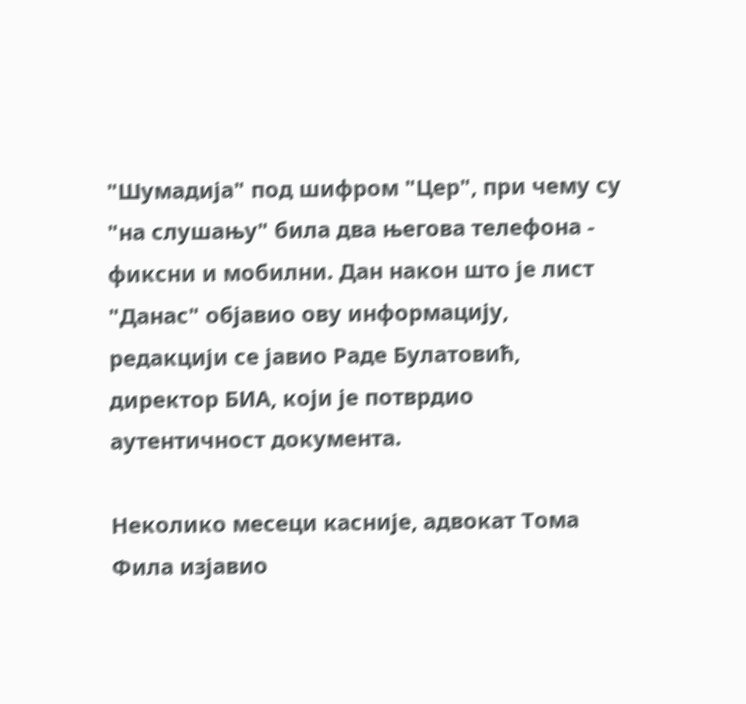"Шумадија" под шифром "Цер", при чему су "на слушању" била два његова телефона - фиксни и мобилни. Дан након што је лист "Данас" објавио ову информацију, редакцији се јавио Раде Булатовић, директор БИА, који је потврдио аутентичност документа.

Неколико месеци касније, адвокат Тома Фила изјавио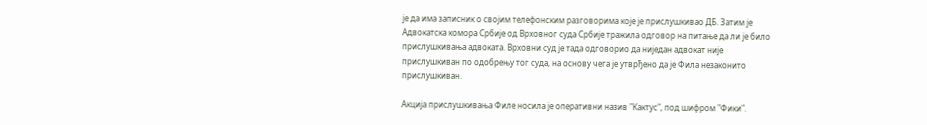је да има записник о својим телефонским разговорима које је прислушкивао ДБ. Затим је Адвокатска комора Србије од Врховног суда Србије тражила одговор на питање да ли је било прислушкивања адвоката. Врховни суд је тада одговорио да ниједан адвокат није прислушкиван по одобрењу тог суда, на основу чега је утврђено да је Фила незаконито прислушкиван.

Акција прислушкивања Филе носила је оперативни назив "Кактус", под шифром "Фики".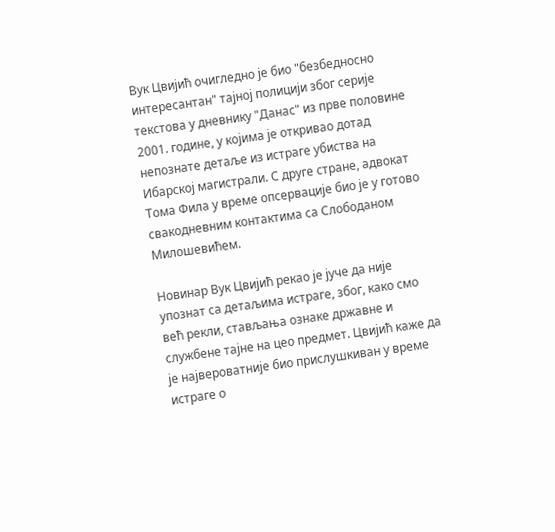Вук Цвијић очигледно је био "безбедносно интересантан" тајној полицији због серије текстова у дневнику "Данас" из прве половине 2001. године, у којима је откривао дотад непознате детаље из истраге убиства на Ибарској магистрали. С друге стране, адвокат Тома Фила у време опсервације био је у готово свакодневним контактима са Слободаном Милошевићем.

Новинар Вук Цвијић рекао је јуче да није упознат са детаљима истраге, због, како смо већ рекли, стављања ознаке државне и службене тајне на цео предмет. Цвијић каже да је највероватније био прислушкиван у време истраге о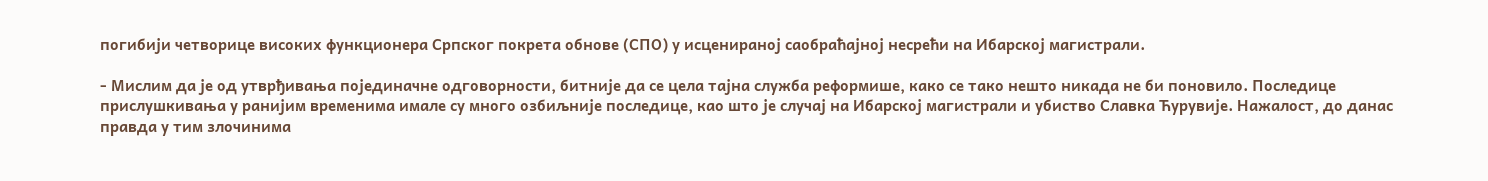погибији четворице високих функционера Српског покрета обнове (СПО) у исценираној саобраћајној несрећи на Ибарској магистрали.

- Мислим да је од утврђивања појединачне одговорности, битније да се цела тајна служба реформише, како се тако нешто никада не би поновило. Последице прислушкивања у ранијим временима имале су много озбиљније последице, као што је случај на Ибарској магистрали и убиство Славка Ћурувије. Нажалост, до данас правда у тим злочинима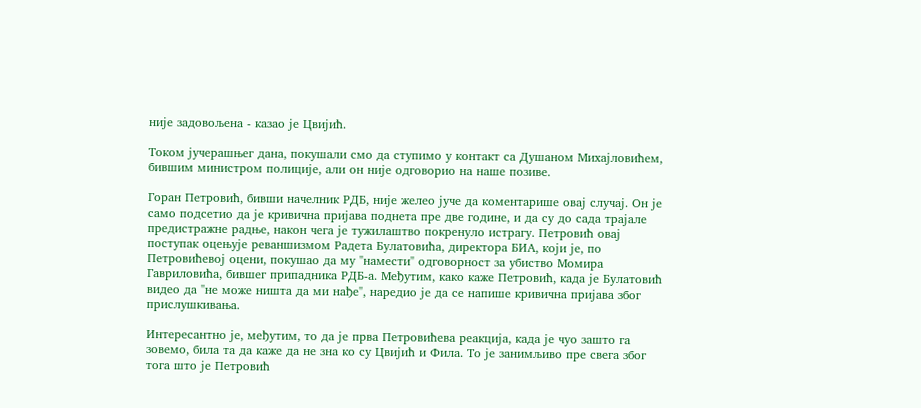није задовољена - казао је Цвијић.

Током јучерашњег дана, покушали смо да ступимо у контакт са Душаном Михајловићем, бившим министром полиције, али он није одговорио на наше позиве.

Горан Петровић, бивши начелник РДБ, није желео јуче да коментарише овај случај. Он је само подсетио да је кривична пријава поднета пре две године, и да су до сада трајале предистражне радње, након чега је тужилаштво покренуло истрагу. Петровић овај поступак оцењује реваншизмом Радета Булатовића, директора БИА, који је, по Петровићевој оцени, покушао да му "намести" одговорност за убиство Момира Гавриловића, бившег припадника РДБ-а. Међутим, како каже Петровић, када је Булатовић видео да "не може ништа да ми нађе", наредио је да се напише кривична пријава због прислушкивања.

Интересантно је, међутим, то да је прва Петровићева реакција, када је чуо зашто га зовемо, била та да каже да не зна ко су Цвијић и Фила. То је занимљиво пре свега због тога што је Петровић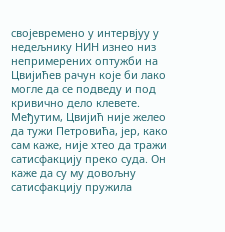својевремено у интервјуу у недељнику НИН изнео низ непримерених оптужби на Цвијићев рачун које би лако могле да се подведу и под кривично дело клевете. Међутим, Цвијић није желео да тужи Петровића, јер, како сам каже, није хтео да тражи сатисфакцију преко суда. Он каже да су му довољну сатисфакцију пружила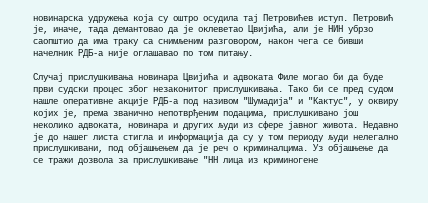новинарска удружења која су оштро осудила тај Петровићев иступ. Петровић је, иначе, тада демантовао да је оклеветао Цвијића, али је НИН убрзо саопштио да има траку са снимљеним разговором, након чега се бивши начелник РДБ-а није оглашавао по том питању.

Случај прислушкивања новинара Цвијића и адвоката Филе могао би да буде први судски процес због незаконитог прислушкивања. Тако би се пред судом нашле оперативне акције РДБ-а под називом "Шумадија" и "Кактус", у оквиру којих је, према званично непотврђеним подацима, прислушкивано још неколико адвоката, новинара и других људи из сфере јавног живота. Недавно је до нашег листа стигла и информација да су у том периоду људи нелегално прислушкивани, под објашњењем да је реч о криминалцима. Уз објашњење да се тражи дозвола за прислушкивање "НН лица из криминогене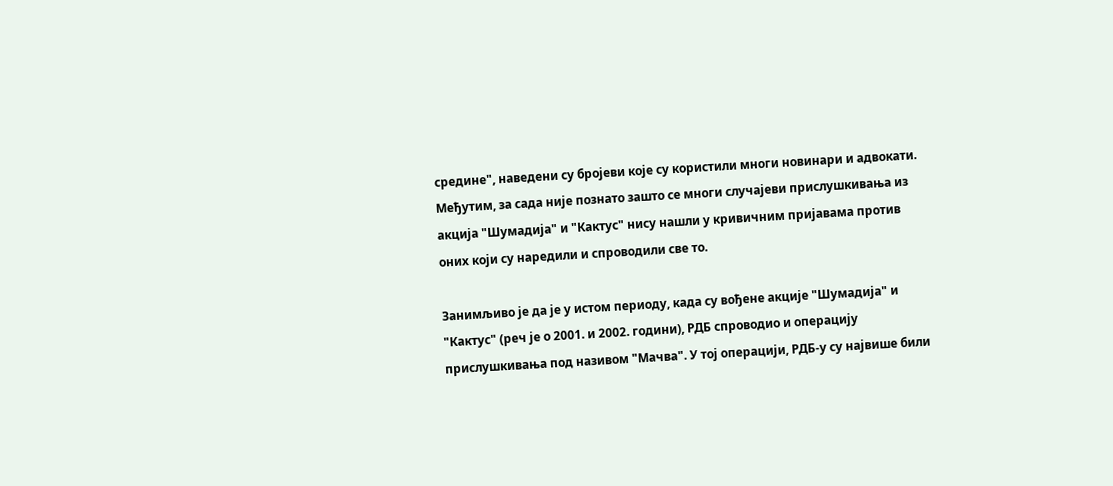средине", наведени су бројеви које су користили многи новинари и адвокати. Међутим, за сада није познато зашто се многи случајеви прислушкивања из акција "Шумадија" и "Кактус" нису нашли у кривичним пријавама против оних који су наредили и спроводили све то.

Занимљиво је да је у истом периоду, када су вођене акције "Шумадија" и "Кактус" (реч је о 2001. и 2002. години), РДБ спроводио и операцију прислушкивања под називом "Мачва". У тој операцији, РДБ-у су највише били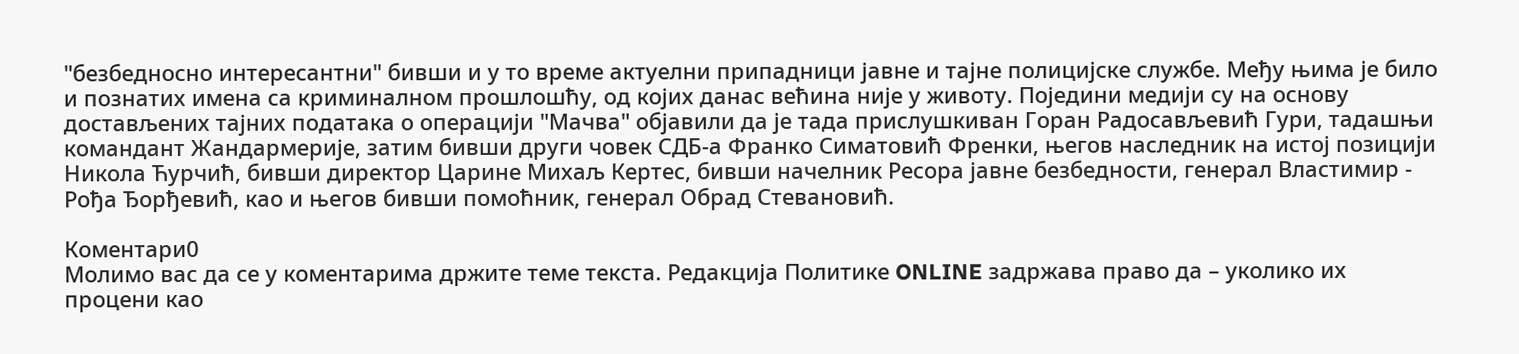"безбедносно интересантни" бивши и у то време актуелни припадници јавне и тајне полицијске службе. Међу њима је било и познатих имена са криминалном прошлошћу, од којих данас већина није у животу. Поједини медији су на основу достављених тајних података о операцији "Мачва" објавили да је тада прислушкиван Горан Радосављевић Гури, тадашњи командант Жандармерије, затим бивши други човек СДБ-а Франко Симатовић Френки, његов наследник на истој позицији Никола Ћурчић, бивши директор Царине Михаљ Кертес, бивши начелник Ресора јавне безбедности, генерал Властимир - Рођа Ђорђевић, као и његов бивши помоћник, генерал Обрад Стевановић.

Коментари0
Молимо вас да се у коментарима држите теме текста. Редакција Политике ONLINE задржава право да – уколико их процени као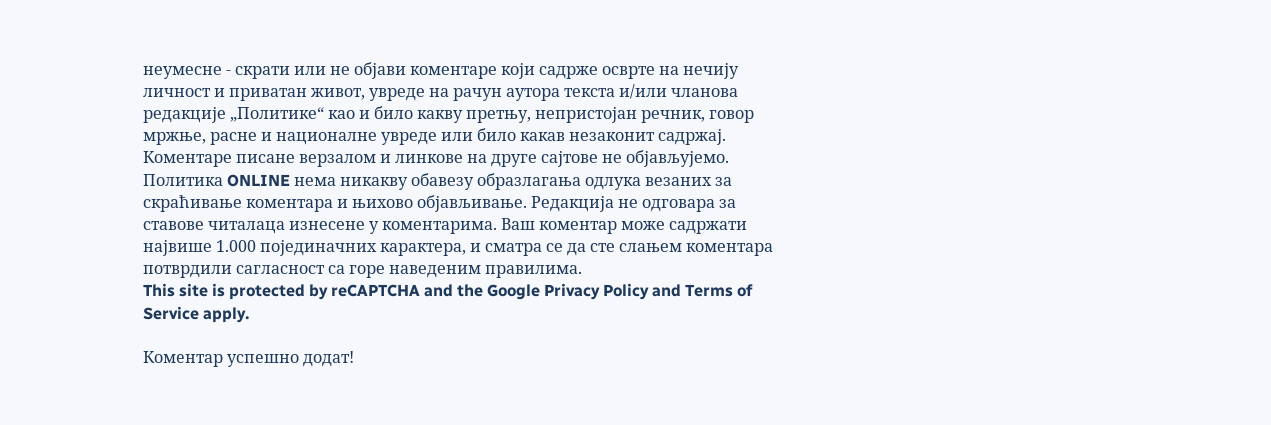неумесне - скрати или не објави коментаре који садрже осврте на нечију личност и приватан живот, увреде на рачун аутора текста и/или чланова редакције „Политике“ као и било какву претњу, непристојан речник, говор мржње, расне и националне увреде или било какав незаконит садржај. Коментаре писане верзалом и линкове на друге сајтове не објављујемо. Политика ONLINE нема никакву обавезу образлагања одлука везаних за скраћивање коментара и њихово објављивање. Редакција не одговара за ставове читалаца изнесене у коментарима. Ваш коментар може садржати највише 1.000 појединачних карактера, и сматра се да сте слањем коментара потврдили сагласност са горе наведеним правилима.
This site is protected by reCAPTCHA and the Google Privacy Policy and Terms of Service apply.

Комeнтар успeшно додат!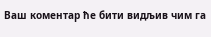Ваш комeнтар ћe бити видљив чим га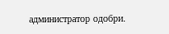администратор одобри.